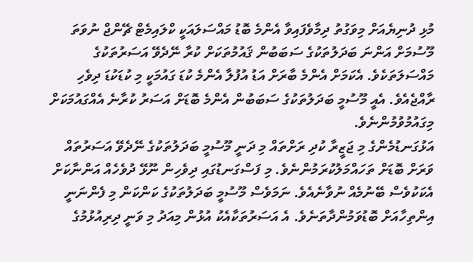މުޅި ދުނިޔެއަށް މިވަގުތު ދިމާވެފައިވާ އެންމެ ބޮޑު މައްސަލައަކީ ކްލައިމެޓް ޗޭންޖް ނުވަތަ މޫސުމަށް އަންނަ ބަދަލުތަކުގެ ސަބަބުން ޤައުމުތަކަށް ކުރާ ނޭދެވޭ އަސަރުތަކުގެ މައްސަލަތަކެވެ. އެކަމަށް އެންމެ ބާރަށް އަޑު އުފުލާ އެންމެ ކުޑަ ގައުމަކީ މި ކުޑަކުޑަ ދިވެހި ރާއްޖެއެވެ. އެއީ މޫސުމީ ބަދަލުތަކުގެ ސަބަބުން އެންމެ ބޮޑަށް އަސަރު ކުރާނެ އެއްގައުމަކަށް މިގައުމުވުމުންނެވެ.
އަޅުގަނޑުމެންގެ މި ޖަޒީރާ ކުދި ރަށްތައް މި ދަނީ މޫސުމީ ބަދަލުތަކުގެ ނޭދެވޭ އަސަރުތައް ވަރަށް ބޮޑަށް ތަހައްމަލުކުރަމުންނެވެ. މި ފަސްގަނޑުގައި ދިވެހިން ނޫޅޭ ދުވެހެއް އަންނާކަށް އެކަކުވެސް ބޭނުމެއް ނުވާނެއެވެ. ނަމަވެސް މޫސުމީ ބަދަލުތަކުގެ ކަންކަން މި ފެންނަނީ އިންތިހާއަށް ބޮޑުވަމުންދާތަނެވެ. އެ އަސަރުތަކާއެކު އުޅުން މިއަދު މި ވަނީ ދިރިއުޅުމުގެ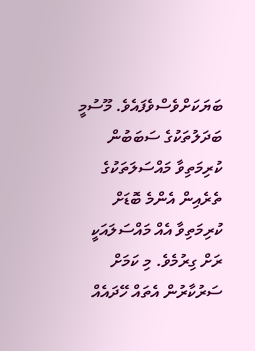ބަޔަކަށްވެސްވެފައެވެ. މޫސުމީ ބަދަލުތަކުގެ ސަބަބުން ކުރިމަތިވާ މައްސަލަތަކުގެ ތެރެއިން އެންމެ ބޮޑަށް ކުރިމަތިވާ އެއް މައްސަލައަކީ ރަށް ގިރުމެވެ. މި ކަމަށް ސަރުކާރުން އެތައް ހޭދައެއް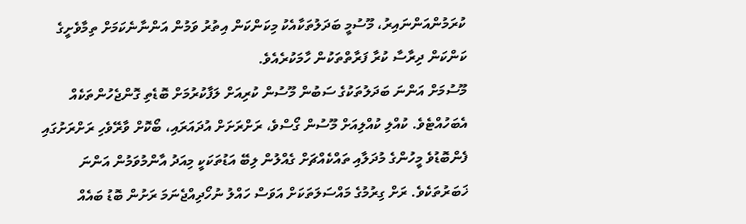ކުރަމުންއަންނައިރު، މޫސުމީ ބަދަލުތަކާއެކު މިކަންކަން އިތުރު ވަމުން އަންނާނެކަމަށް ތިމާވެށީގެ ކަންކަން ދިރާސާ ކުރާ ފަރާތްތަކުން ހާމަކުރެއެވެ.
މޫސުމަށް އަންނަ ބަދަލުތަކުގެ ސަބުން މޫސުން ކުރިއަށް ލަފާކުރުމަށް ބޮޑެތި ގޮންޖެހުންތަކެއް އެބަހުއްޓެވެ. ކުއްލި ކުއްލިއަށް މޫސުން ގޯސްވެ، ރަށްރަށަށް އުދައަރައި، ބޯކޮށް ވާރޭވެހި ރަށްރަށުގައި ފެންބޮޑުވެ މީހުންގެ މުދަލާއި ތައްކެއްޗަށް ގެއްލުން ލިބޭ އަޑުތަކަކީ މިއަދު އާންމުވަމުން އަންނަ ޚަބަރުތަކެވެ. ރަށް ގިރުމުގެ މައްސަލަތަކަށް އަވަސް ހައްލު ނުހޯދިއްޖެނަމަ ރަށުން ބޮޑު ބައެއް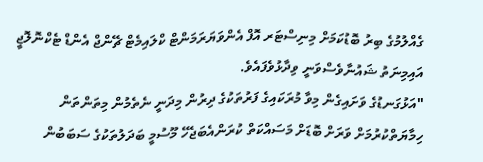ގެއްލުމުގެ ބިރު ބޮޑުކަމަށް މިނިސްޓަރ އޮފް އެންވަޔަރަމަންޓް ކްލައިމެޓް ޗޭންޖް އެންޑް ޓެކްނޮލޮޖީ އައިމިނަތު ޝައުނާވެސްވަނީ ވިދާޅުވެފައެވެ.
"އަޅުގަނޑުގެ ވަށައިގެން މިވާ މުރަކައިގެ ފަރުތަކުގެ ދިރުން މިދަނީ ނެތެމުން މިތަންތަން ހިމާޔަތްކުރުމަށް ވަރަށް ބޮޑަށް މަސައްކަތް ކުރަންއެބަޖެހޭ މޫސުމީ ބަދަލުތަކުގެ ސަބަބުން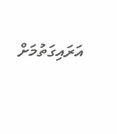އަރައިގަތުމަށް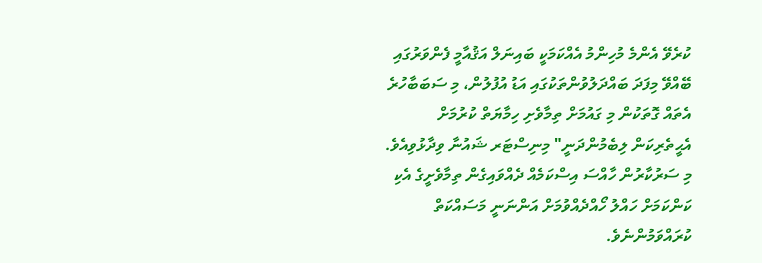ކުރެވޭ އެންމެ މުހިންމު އެއްކަމަކީ ބައިނަލް އަޤުއާމީ ފެންވަރުގައި ބޭއްވޭ މިފަދަ ބައްދަލުވުންތަކުގައި އަޑު އުފުލުން، މި ސަބަބާހުރެ އެތައް ގޮތަކުން މި ގައުމަށް ތިމާވެށި ހިމާޔަތް ކުރުމަށް އެޙީތެރިކަން ލިބެމުންދަނީ" މިނިސްޓަރ ޝައުނާ ވިދާޅުވިއެވެ.
މި ސަރުކާރުން ހާއްސަ އިސްކަމެއް ދެއްވައިގެން ތިމާވެށީގެ އެކި ކަންކަމަށް ހައްލު ހޯއްދެއްވުމަށް އަންނަނީ މަސައްކަތް ކުރައްވަމުންނެވެ.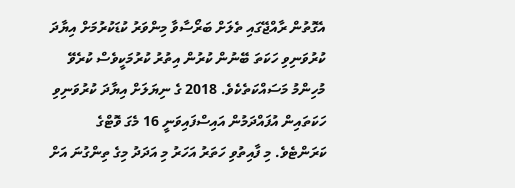އެގޮތުން ރާއްޖޭގައި ތެލަށް ބަރޯސާވާ މިންވަރު ކުޑަކުރުމަށް އިޔާދަ ކުރުވަނިވި ހަކަތަ ބޭނުން ކުރުން އިތުރު ކުރުމަކީވެސް ކުރެވޭ މުހިންމު މަސައްކަތެކެވެ. 2018 ގެ ނިޔަލަށް އިޔާދަ ކުރުވަނިވި ހަކަތައިން އުފައްދަމުން އައިސްފައިވަނީ 16 މެގަ ވޮޓްގެ ކަރަންޓެވެ. މި ފާއިތުވި ހަތަރު އަހަރު މި އަދަދު މިގެ ތިންގުނަ އަށް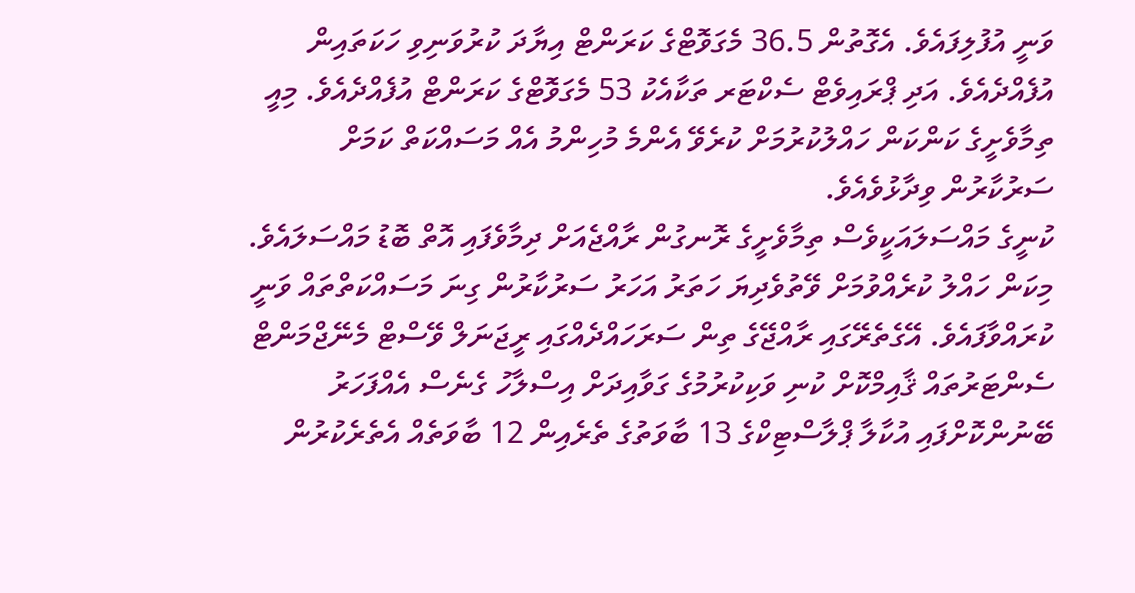ވަނީ އުފުލިފައެވެ. އެގޮތުން 36.5 މެގަވޮޓްގެ ކަރަންޓް އިޔާދަ ކުރުވަނިވި ހަކަތައިން އުފެއްދެއެވެ. އަދި ޕްރައިވެޓް ސެކްޓަރ ތަކާއެކު 53 މެގަވޮޓްގެ ކަރަންޓް އުފެއްދެއެވެ. މިއީ ތިމާވެށީގެ ކަންކަން ހައްލުކުރުމަށް ކުރެވޭ އެންމެ މުހިންމު އެއް މަސައްކަތް ކަމަށް ސަރުކާރުން ވިދާޅުވެއެވެ.
ކުނީގެ މައްސަލައަކީވެސް ތިމާވެށީގެ ރޮނގުން ރާއްޖެއަށް ދިމާވެފައި އޮތް ބޮޑު މައްސަލައެވެ. މިކަން ހައްލު ކުރެއްވުމަށް ވޭތުވެދިޔަ ހަތަރު އަހަރު ސަރުކާރުން ގިނަ މަސައްކަތްތައް ވަނީ ކުރައްވާފައެވެ. އޭގެތެރޭގައި ރާއްޖޭގެ ތިން ސަރަހައްދެއްގައި ރީޖަނަލް ވޭސްޓް މެނޭޖްމަންޓް ސެންޓަރުތައް ޤާއިމްކޮށް ކުނި ވަކިކުރުމުގެ ގަވާއިދަށް އިސްލާހު ގެނެސް އެއްފަހަރު ބޭނުންކޮށްފައި އުކާލާ ޕްލާސްޓިކްގެ 13 ބާވަތުގެ ތެރެއިން 12 ބާވަތެއް އެތެރެކުރުން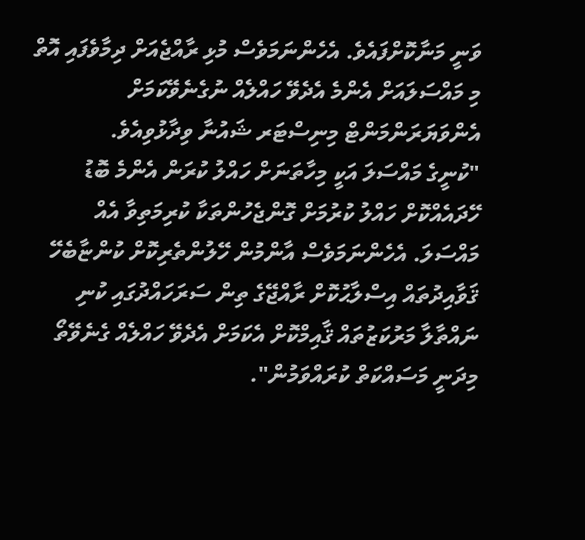ވަނީ މަނާކޮށްފައެވެ. އެހެންނަމަވެސް މުޅި ރާއްޖެއަށް ދިމާވެފައި އޮތް މި މައްސަލައަށް އެންމެ އެދެވޭ ހައްލެއް ނުގެނެވޭކަމަށް އެންވަޔަރަންމަންޓް މިނިސްޓަރ ޝައުނާ ވިދާޅުވިއެވެ.
"ކުނީގެ މައްސަލަ އަކީ މިހާތަނަށް ހައްލު ކުރަން އެންމެ ބޮޑު ހޭދައެއްކޮށް ހައްލު ކުރުމަށް ގޮންޖެހުންތަކާ ކުރިމަތިވާ އެއް މައްސަލަ. އެހެންނަމަވެސް އާންމުން ހޭލުންތެރިކޮށް ކުންޏާބެހޭ ޤަވާއިދުތައް އިސްލާޙުކޮށް ރާއްޖޭގެ ތިން ސަރަހައްދުގައި ކުނި ނައްތާލާ މަރުކަޒުތައް ޤާއިމްކޮށް އެކަމަށް އެދެވޭ ހައްލެއް ގެނެވޭތޯ މިދަނީ މަސައްކަތް ކުރައްވަމުން".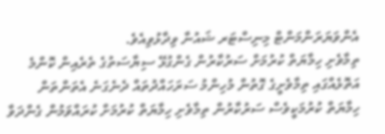އެންވަޔަރަންމަންޓް މިނިސްޓަރ ޝައުނާ ވިދާޅުވިއެވެ.
ތިމާވެށި ހިމާޔަތް ކުރުމަށް ސަރުކާރުން ގެންގުޅޭ ސިޔާސަތުގެ ތެރެއިން ކޮންމެ އަތޮޅެއްގައި ތިމާވެށީގެ ގޮތުން މުހިންމު ސަރަހައްދުތައް ދެނެގަނެ އެތަންތަން ހިމާޔަތް ކުރުމަކީވެސް ސަރުކާރުން ތިމާވެށި ހިމާޔަތް ކުރުމަށް ކުރައްވަމުން ގެންދަވާ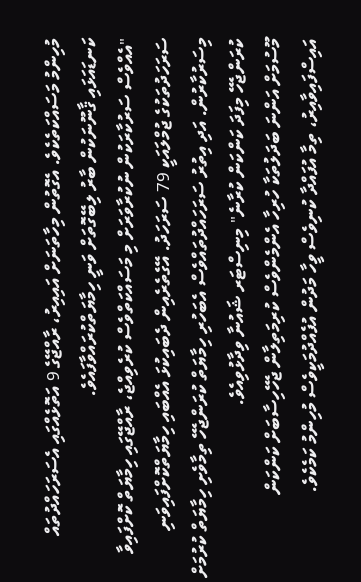މުހިންމު މަސައްކަތެކެވެ. އެގޮތުން މިހާތަނަށް އައިއިރު، ރާއްޖޭގެ 9 އަތޮޅެއްގައި އެސަރަހައްދުތައް ކަނޑައަޅައި ޤާނޫނަކުން ބާރު ލިބޭގޮތަށް ވަނީ ހިމާޔަތްކުރައްވާފައެވެ.
"އެއްވެސް ސަރުކާރަކުން ނުކުރާވަރަށް މި މަސައްކަތްވެސް ކުރެވިއްޖެ، ރާއްޖޭގައި ހިމާޔަތް ކޮށްފައިވާ ސަރަހަދުތަކުގެ ޖުމްލައަކީ 79 ސަރަހަދު. އޭގެތެރެއިން ދެބައިކުޅަ އެއްބައި ހިމާޔަތްކޮށްފައިވަނި މިސަރުކާރުން. އަދި އިތުރު ސަރަހައްދުތައްވެސް އެބަހުރި ހިމާޔަތް ކުރަންޖެހޭ ތިމާވެށި ހިމާޔަތް ކުރުމަށް ކުރަންޖެހޭ މިފަދަ ކަންކަން ކުރާނެ" މިނިސްޓަރ ޝައުނާ ވިދާޅުވިއެވެ.
މޫސުމަށް އަންނަ ބަދަލުތަކާ ހުރިހާ އެންމެންވެސް ކުރިމަތިލާން ޖެހޭހިސާބަށް ކަންކަން އައިސްފައިވާއިރު، ތިމާ އުފައްދާ ކުނިވެސް ވީހާ މަދުން އުފެއްދުމަކީވެސް މުހިންމު ކަމެކެވެ.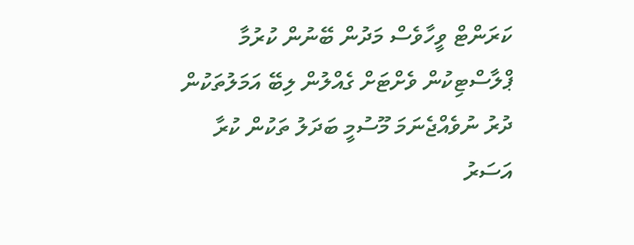ކަރަންޓް ވީހާވެސް މަދުން ބޭނުން ކުރުމާ ޕްލާސްޓިކުން ވެށްޓަށް ގެއްލުން ލިބޭ އަމަލުތަކުން ދުރު ނުވެއްޖެނަމަ މޫސުމީ ބަދަލު ތަކުން ކުރާ އަސަރު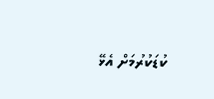ކުޑަކުރުމަށް އެޅޭ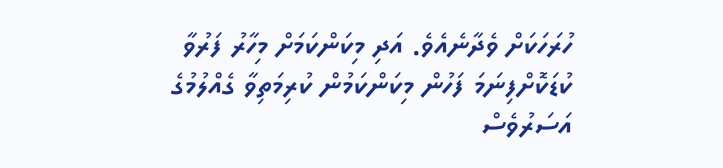ހުރަހަކަށް ވެދާނެއެވެ. އަދި މިކަންކަމަށް މިހާރު ފަރުވާ ކުޑަކޮށްފިނަމަ ފަހުން މިކަންކަމުން ކުރިމަތިވާ ގެއްލުމުގެ އަސަރުވެސް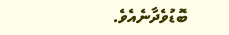ބޮޑުވެދާނެއެވެ.